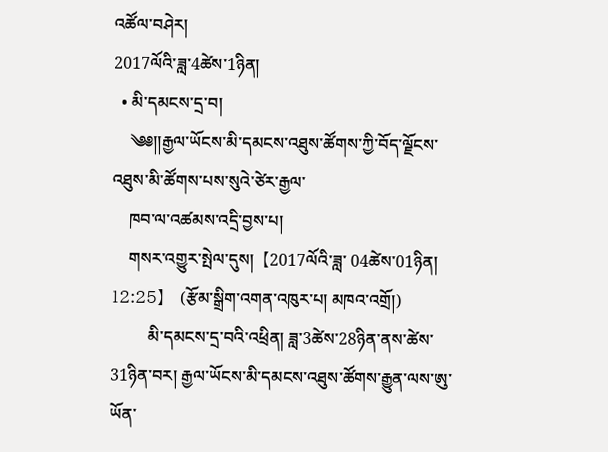འཚོལ་བཤེར།
2017ལོའི་ཟླ་4ཚེས་1ཉིན།
  • མི་དམངས་དྲ་བ།
    ༄༅།།རྒྱལ་ཡོངས་མི་དམངས་འཐུས་ཚོགས་ཀྱི་བོད་ལྗོངས་འཐུས་མི་ཚོགས་པས་སུའེ་ཙེར་རྒྱལ་
    ཁབ་ལ་འཚམས་འདྲི་བྱས་པ།
    གསར་འགྱུར་སྤེལ་དུས།  【2017ལོའི་ཟླ་ 04ཚེས་01ཉིན། 12:25】   (རྩོམ་སྒྲིག་འགན་འཁུར་པ། མཁའ་འགྲོ།)
         མི་དམངས་དྲ་བའི་འཕྲིན། ཟླ་3ཚེས་28ཉིན་ནས་ཚེས་31ཉིན་བར། རྒྱལ་ཡོངས་མི་དམངས་འཐུས་ཚོགས་རྒྱུན་ལས་ཨུ་ཡོན་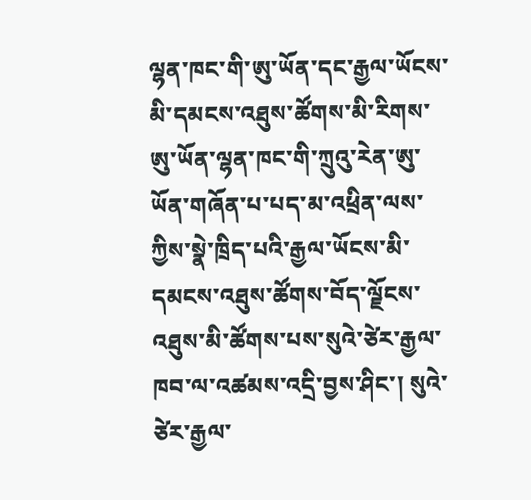ལྷན་ཁང་གི་ཨུ་ཡོན་དང་རྒྱལ་ཡོངས་མི་དམངས་འཐུས་ཚོགས་མི་རིགས་ཨུ་ཡོན་ལྷན་ཁང་གི་ཀྲུའུ་རེན་ཨུ་ཡོན་གཞོན་པ་པད་མ་འཕྲིན་ལས་ཀྱིས་སྣེ་ཁྲིད་པའི་རྒྱལ་ཡོངས་མི་དམངས་འཐུས་ཚོགས་བོད་ལྗོངས་འཐུས་མི་ཚོགས་པས་སུའེ་ཙེར་རྒྱལ་ཁབ་ལ་འཚམས་འདྲི་བྱས་ཤིང་། སུའེ་ཙེར་རྒྱལ་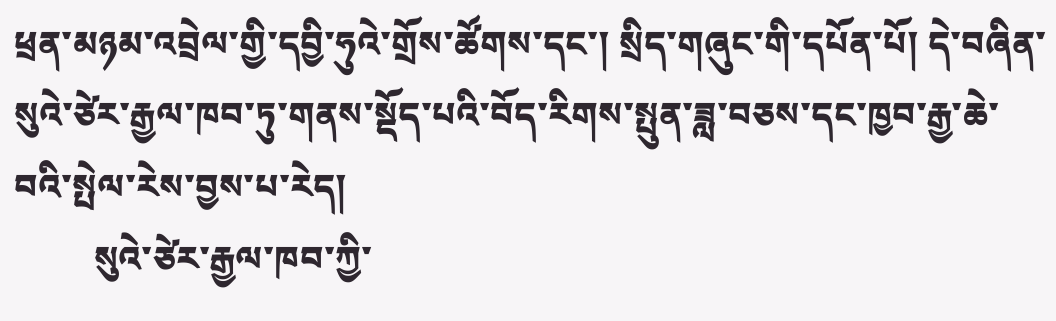ཕྲན་མཉམ་འབྲེལ་གྱི་དབྱི་ཧུའེ་གྲོས་ཚོགས་དང་། སྲིད་གཞུང་གི་དཔོན་པོ། དེ་བཞིན་སུའེ་ཙེར་རྒྱལ་ཁབ་ཏུ་གནས་སྡོད་པའི་བོད་རིགས་སྤུན་ཟླ་བཅས་དང་ཁྱབ་རྒྱ་ཆེ་བའི་སྤེལ་རེས་བྱས་པ་རེད།
         སུའེ་ཙེར་རྒྱལ་ཁབ་ཀྱི་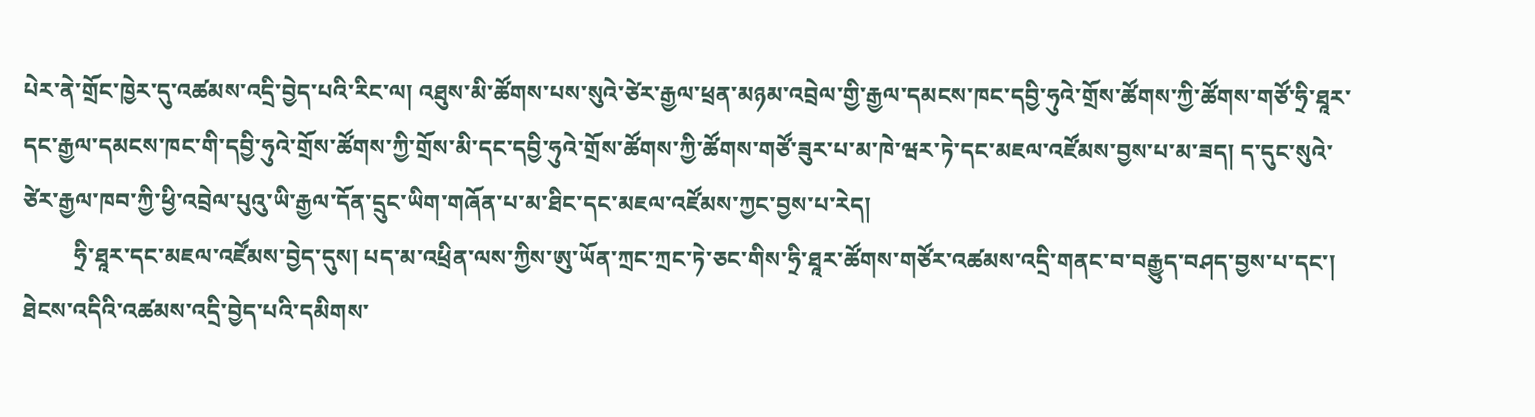པེར་ནེ་གྲོང་ཁྱེར་དུ་འཚམས་འདྲི་བྱེད་པའི་རིང་ལ། འཐུས་མི་ཚོགས་པས་སུའེ་ཙེར་རྒྱལ་ཕྲན་མཉམ་འབྲེལ་གྱི་རྒྱལ་དམངས་ཁང་དབྱི་ཧུའེ་གྲོས་ཚོགས་ཀྱི་ཚོགས་གཙོ་ཧྲི་ཐཱར་དང་རྒྱལ་དམངས་ཁང་གི་དབྱི་ཧུའེ་གྲོས་ཚོགས་ཀྱི་གྲོས་མི་དང་དབྱི་ཧུའེ་གྲོས་ཚོགས་ཀྱི་ཚོགས་གཙོ་ཟུར་པ་མ་ཁེ་ཝར་ཏེ་དང་མཇལ་འཛོམས་བྱས་པ་མ་ཟད། ད་དུང་སུའེ་ཙེར་རྒྱལ་ཁབ་ཀྱི་ཕྱི་འབྲེལ་པུའུ་ཡི་རྒྱལ་དོན་དྲུང་ཡིག་གཞོན་པ་མ་ཐིང་དང་མཇལ་འཛོམས་ཀྱང་བྱས་པ་རེད།
         ཧྲི་ཐཱར་དང་མཇལ་འཛོམས་བྱེད་དུས། པད་མ་འཕྲིན་ལས་ཀྱིས་ཨུ་ཡོན་ཀྲང་ཀྲང་ཏེ་ཅང་གིས་ཧྲི་ཐཱར་ཚོགས་གཙོར་འཚམས་འདྲི་གནང་བ་བརྒྱུད་བཤད་བྱས་པ་དང་། ཐེངས་འདིའི་འཚམས་འདྲི་བྱེད་པའི་དམིགས་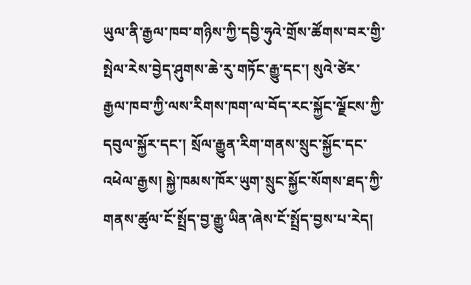ཡུལ་ནི་རྒྱལ་ཁབ་གཉིས་ཀྱི་དབྱི་ཧུའེ་གྲོས་ཚོགས་བར་གྱི་སྤེལ་རེས་བྱེད་ཤུགས་ཆེ་རུ་གཏོང་རྒྱུ་དང་། སུའེ་ཙེར་རྒྱལ་ཁབ་ཀྱི་ལས་རིགས་ཁག་ལ་བོད་རང་སྐྱོང་ལྗོངས་ཀྱི་དབུལ་སྐྱོར་དང་། སྲོལ་རྒྱུན་རིག་གནས་སྲུང་སྐྱོང་དང་འཕེལ་རྒྱས། སྐྱེ་ཁམས་ཁོར་ཡུག་སྲུང་སྐྱོང་སོགས་ཐད་ཀྱི་གནས་ཚུལ་ངོ་སྤྲོད་བྱ་རྒྱུ་ཡིན་ཞེས་ངོ་སྤྲོད་བྱས་པ་རེད།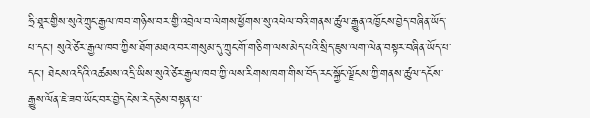ཧྲི་ཐཱར་གྱིས་སུའེ་ཀྲུང་རྒྱལ་ཁབ་གཉིས་བར་གྱི་འབྲེལ་བ་ལེགས་ཕྱོགས་སུ་འཕེལ་བའི་གནས་ཚུལ་རྒྱུན་འཁྱོངས་བྱེད་བཞིན་ཡོད་པ་དང་། སུའེ་ཙེར་རྒྱལ་ཁབ་ཀྱིས་ཐོག་མཐའ་བར་གསུམ་དུ་ཀྲུང་གོ་གཅིག་ལས་མེད་པའི་སྲིད་ཇུས་ལག་ལེན་བསྟར་བཞིན་ཡོད་པ་དང་། ཐེངས་འདིའི་འཚམས་འདྲི་ཡིས་སུའེ་ཙེར་རྒྱལ་ཁབ་ཀྱི་ལས་རིགས་ཁག་གིས་བོད་རང་སྐྱོང་ལྗོངས་ཀྱི་གནས་ཚུལ་དངོས་རྒྱུས་ལོན་ཇེ་ཟབ་ཡོང་བར་བྱེད་ངེས་རེད་ཅེས་བསྟན་པ་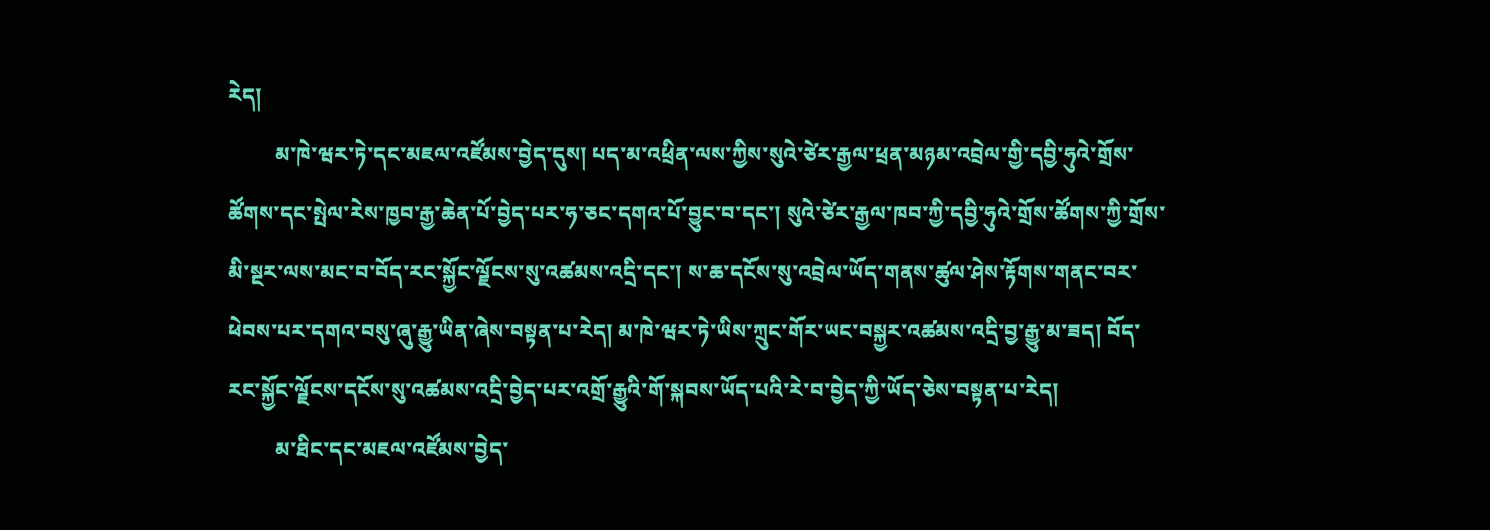རེད།
         མ་ཁེ་ཝར་ཏེ་དང་མཇལ་འཛོམས་བྱེད་དུས། པད་མ་འཕྲིན་ལས་ཀྱིས་སུའེ་ཙེར་རྒྱལ་ཕྲན་མཉམ་འབྲེལ་གྱི་དབྱི་ཧུའེ་གྲོས་ཚོགས་དང་སྤེལ་རེས་ཁྱབ་རྒྱ་ཆེན་པོ་བྱེད་པར་ཧ་ཅང་དགའ་པོ་བྱུང་བ་དང་། སུའེ་ཙེར་རྒྱལ་ཁབ་ཀྱི་དབྱི་ཧུའེ་གྲོས་ཚོགས་ཀྱི་གྲོས་མི་སྔར་ལས་མང་བ་བོད་རང་སྐྱོང་ལྗོངས་སུ་འཚམས་འདྲི་དང་། ས་ཆ་དངོས་སུ་འབྲེལ་ཡོད་གནས་ཚུལ་ཤེས་རྟོགས་གནང་བར་ཕེབས་པར་དགའ་བསུ་ཞུ་རྒྱུ་ཡིན་ཞེས་བསྟན་པ་རེད། མ་ཁེ་ཝར་ཏེ་ཡིས་ཀྲུང་གོར་ཡང་བསྐྱར་འཚམས་འདྲི་བྱ་རྒྱུ་མ་ཟད། བོད་རང་སྐྱོང་ལྗོངས་དངོས་སུ་འཚམས་འདྲི་བྱེད་པར་འགྲོ་རྒྱུའི་གོ་སྐབས་ཡོད་པའི་རེ་བ་བྱེད་ཀྱི་ཡོད་ཅེས་བསྟན་པ་རེད།
         མ་ཐིང་དང་མཇལ་འཛོམས་བྱེད་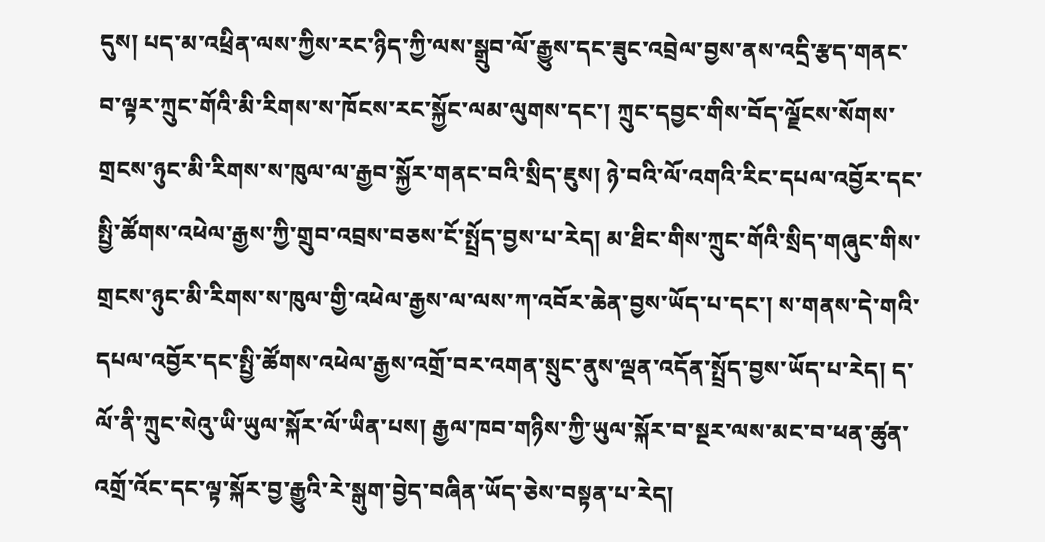དུས། པད་མ་འཕྲིན་ལས་ཀྱིས་རང་ཉིད་ཀྱི་ལས་སྒྲུབ་ལོ་རྒྱུས་དང་ཟུང་འབྲེལ་བྱས་ནས་འདྲི་རྩད་གནང་བ་ལྟར་ཀྲུང་གོའི་མི་རིགས་ས་ཁོངས་རང་སྐྱོང་ལམ་ལུགས་དང་། ཀྲུང་དབྱང་གིས་བོད་ལྗོངས་སོགས་གྲངས་ཉུང་མི་རིགས་ས་ཁུལ་ལ་རྒྱབ་སྐྱོར་གནང་བའི་སྲིད་ཇུས། ཉེ་བའི་ལོ་འགའི་རིང་དཔལ་འབྱོར་དང་སྤྱི་ཚོགས་འཕེལ་རྒྱས་ཀྱི་གྲུབ་འབྲས་བཅས་ངོ་སྤྲོད་བྱས་པ་རེད། མ་ཐིང་གིས་ཀྲུང་གོའི་སྲིད་གཞུང་གིས་གྲངས་ཉུང་མི་རིགས་ས་ཁུལ་གྱི་འཕེལ་རྒྱས་ལ་ལས་ཀ་འབོར་ཆེན་བྱས་ཡོད་པ་དང་། ས་གནས་དེ་གའི་དཔལ་འབྱོར་དང་སྤྱི་ཚོགས་འཕེལ་རྒྱས་འགྲོ་བར་འགན་སྲུང་ནུས་ལྡན་འདོན་སྤྲོད་བྱས་ཡོད་པ་རེད། ད་ལོ་ནི་ཀྲུང་སེའུ་ཡི་ཡུལ་སྐོར་ལོ་ཡིན་པས། རྒྱལ་ཁབ་གཉིས་ཀྱི་ཡུལ་སྐོར་བ་སྔར་ལས་མང་བ་ཕན་ཚུན་འགྲོ་འོང་དང་ལྟ་སྐོར་བྱ་རྒྱུའི་རེ་སྒུག་བྱེད་བཞིན་ཡོད་ཅེས་བསྟན་པ་རེད།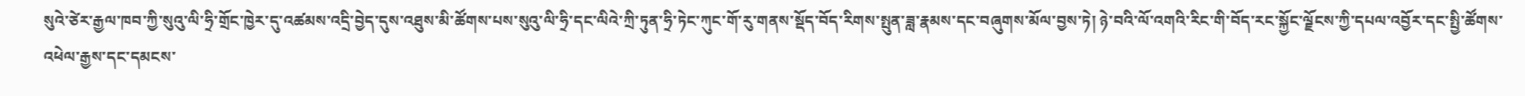སུའེ་ཙེར་རྒྱལ་ཁབ་ཀྱི་སུའུ་ལི་ཧྲི་གྲོང་ཁྱེར་དུ་འཚམས་འདྲི་བྱེད་དུས་འཐུས་མི་ཚོགས་པས་སུའུ་ལི་ཧྲི་དང་ལིའེ་ཀྲི་ཏུན་ཧྲི་ཏེང་ཀུང་གོ་རུ་གནས་སྡོད་བོད་རིགས་སྤུན་ཟླ་རྣམས་དང་བཞུགས་མོལ་བྱས་ཏེ། ཉེ་བའི་ལོ་འགའི་རིང་གི་བོད་རང་སྐྱོང་ལྗོངས་ཀྱི་དཔལ་འབྱོར་དང་སྤྱི་ཚོགས་འཕེལ་རྒྱས་དང་དམངས་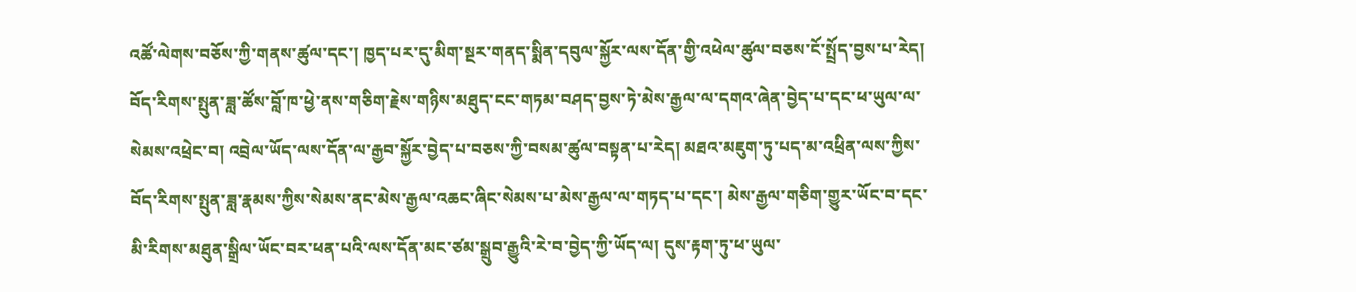འཚོ་ལེགས་བཅོས་ཀྱི་གནས་ཚུལ་དང་། ཁྱད་པར་དུ་མིག་སྔར་གནད་སྨིན་དབུལ་སྐྱོར་ལས་དོན་གྱི་འཕེལ་ཚུལ་བཅས་ངོ་སྤྲོད་བྱས་པ་རེད། བོད་རིགས་སྤུན་ཟླ་ཚོས་བློ་ཁ་ཕྱེ་ནས་གཅིག་རྗེས་གཉིས་མཐུད་ངང་གཏམ་བཤད་བྱས་ཏེ་མེས་རྒྱལ་ལ་དགའ་ཞེན་བྱེད་པ་དང་ཕ་ཡུལ་ལ་སེམས་འཕྲེང་བ། འབྲེལ་ཡོད་ལས་དོན་ལ་རྒྱབ་སྐྱོར་བྱེད་པ་བཅས་ཀྱི་བསམ་ཚུལ་བསྟན་པ་རེད། མཐའ་མཇུག་ཏུ་པད་མ་འཕྲིན་ལས་ཀྱིས་བོད་རིགས་སྤུན་ཟླ་རྣམས་ཀྱིས་སེམས་ནང་མེས་རྒྱལ་འཆང་ཞིང་སེམས་པ་མེས་རྒྱལ་ལ་གཏད་པ་དང་། མེས་རྒྱལ་གཅིག་གྱུར་ཡོང་བ་དང་མི་རིགས་མཐུན་སྒྲིལ་ཡོང་བར་ཕན་པའི་ལས་དོན་མང་ཙམ་སྒྲུབ་རྒྱུའི་རེ་བ་བྱེད་ཀྱི་ཡོད་ལ། དུས་རྟག་ཏུ་ཕ་ཡུལ་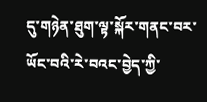དུ་གཉེན་ཐུག་ལྟ་སྐོར་གནང་བར་ཡོང་བའི་རེ་བའང་བྱེད་ཀྱི་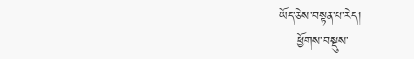ཡོད་ཅེས་བསྟན་པ་རེད།
    ཕྱོགས་བསྡུས་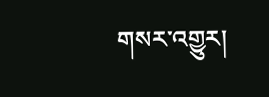གསར་འགྱུར།